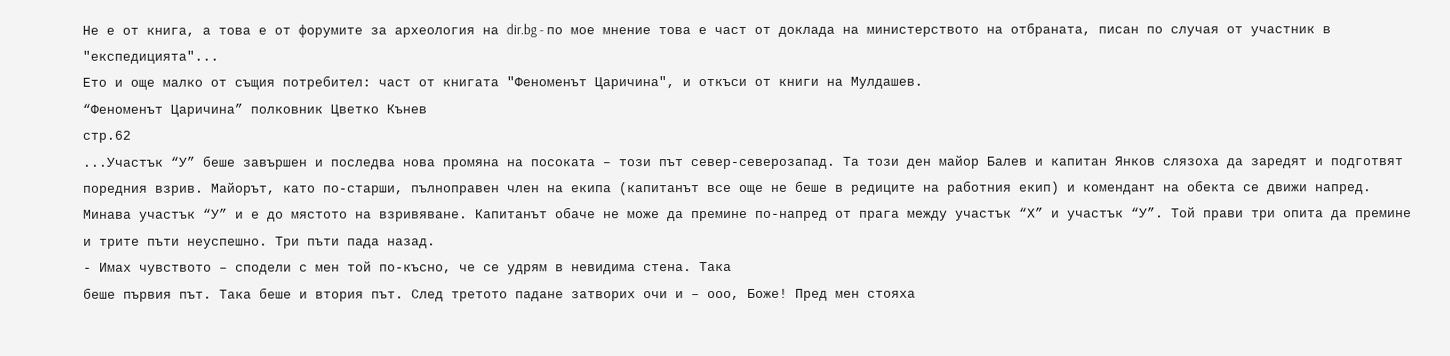Не е от книга, а това е от форумите за археология на dir.bg - по мое мнение това е част от доклада на министерството на отбраната, писан по случая от участник в "експедицията"...
Ето и още малко от същия потребител: част от книгата "Феноменът Царичина", и откъси от книги на Мулдашев.
“Феноменът Царичина” полковник Цветко Кънев
стр.62
...Участък “У” беше завършен и последва нова промяна на посоката – този път север-северозапад. Та този ден майор Балев и капитан Янков слязоха да заредят и подготвят поредния взрив. Майорът, като по-старши, пълноправен член на екипа (капитанът все още не беше в редиците на работния екип) и комендант на обекта се движи напред. Минава участък “У” и е до мястото на взривяване. Капитанът обаче не може да премине по-напред от прага между участък “Х” и участък “У”. Той прави три опита да премине и трите пъти неуспешно. Три пъти пада назад.
- Имах чувството – сподели с мен той по-късно, че се удрям в невидима стена. Така
беше първия път. Така беше и втория път. След третото падане затворих очи и – ооо, Боже! Пред мен стояха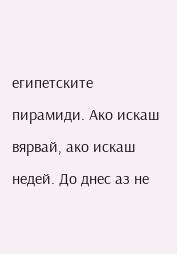египетските пирамиди. Ако искаш вярвай, ако искаш недей. До днес аз не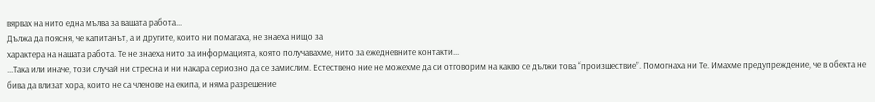вярвах на нито една мълва за вашата работа...
Дължа да поясня, че капитанът, а и другите, които ни помагаха, не знаеха нищо за
характера на нашата работа. Те не знаеха нито за информацията, която получавахме, нито за ежедневните контакти...
...Така или иначе, този случай ни стресна и ни накара сериозно да се замислим. Естествено ние не можехме да си отговорим на какво се дължи това “произшествие”. Помогнаха ни Те. Имахме предупреждение, че в обекта не бива да влизат хора, които не са членове на екипа, и няма разрешение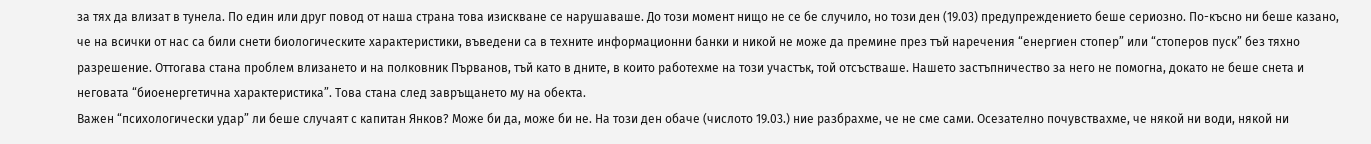за тях да влизат в тунела. По един или друг повод от наша страна това изискване се нарушаваше. До този момент нищо не се бе случило, но този ден (19.03) предупреждението беше сериозно. По-късно ни беше казано, че на всички от нас са били снети биологическите характеристики, въведени са в техните информационни банки и никой не може да премине през тъй наречения “енергиен стопер” или “стоперов пуск” без тяхно разрешение. Оттогава стана проблем влизането и на полковник Първанов, тъй като в дните, в които работехме на този участък, той отсъстваше. Нашето застъпничество за него не помогна, докато не беше снета и неговата “биоенергетична характеристика”. Това стана след завръщането му на обекта.
Важен “психологически удар” ли беше случаят с капитан Янков? Може би да, може би не. На този ден обаче (числото 19.03.) ние разбрахме, че не сме сами. Осезателно почувствахме, че някой ни води, някой ни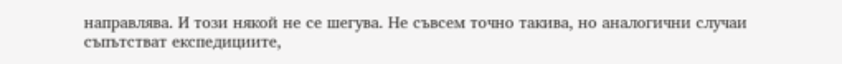направлява. И този някой не се шегува. Не съвсем точно такива, но аналогични случаи съпътстват експедициите,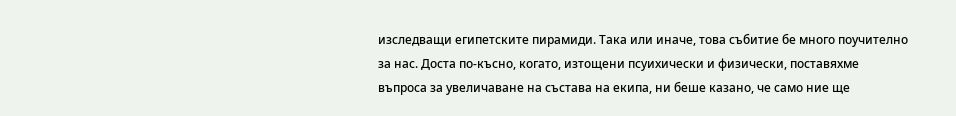изследващи египетските пирамиди. Така или иначе, това събитие бе много поучително за нас. Доста по-късно, когато, изтощени псуихически и физически, поставяхме въпроса за увеличаване на състава на екипа, ни беше казано, че само ние ще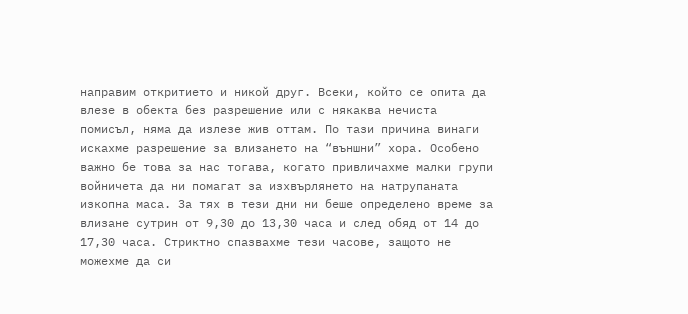направим откритието и никой друг. Всеки, който се опита да влезе в обекта без разрешение или с някаква нечиста помисъл, няма да излезе жив оттам. По тази причина винаги искахме разрешение за влизането на “външни” хора. Особено важно бе това за нас тогава, когато привличахме малки групи войничета да ни помагат за изхвърлянето на натрупаната изкопна маса. За тях в тези дни ни беше определено време за влизане сутрин от 9,30 до 13,30 часа и след обяд от 14 до 17,30 часа. Стриктно спазвахме тези часове, защото не можехме да си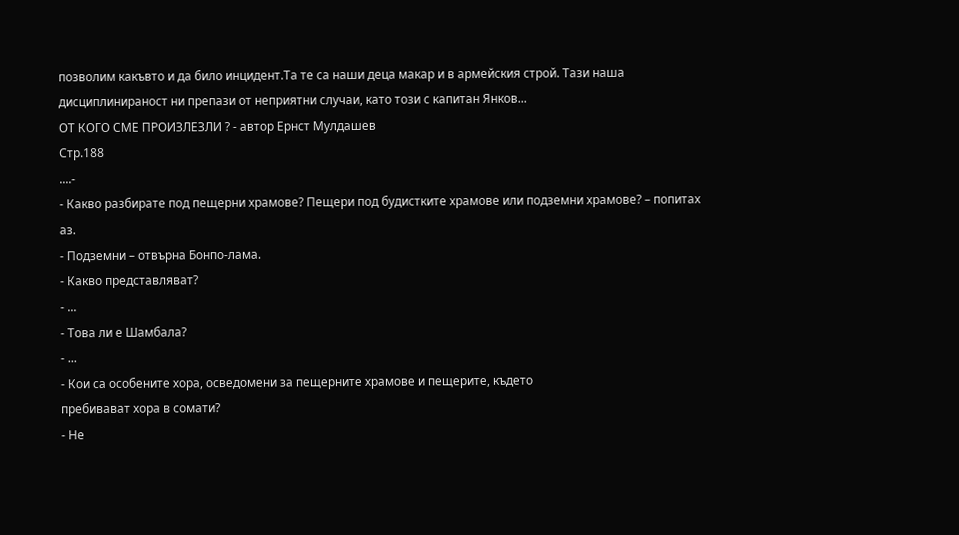позволим какъвто и да било инцидент.Та те са наши деца макар и в армейския строй. Тази наша дисциплинираност ни препази от неприятни случаи, като този с капитан Янков...
ОТ КОГО СМЕ ПРОИЗЛЕЗЛИ ? - автор Ернст Мулдашев
Стр.188
....-
- Какво разбирате под пещерни храмове? Пещери под будистките храмове или подземни храмове? – попитах аз.
- Подземни – отвърна Бонпо-лама.
- Какво представляват?
- ...
- Това ли е Шамбала?
- ...
- Кои са особените хора, осведомени за пещерните храмове и пещерите, където
пребивават хора в сомати?
- Не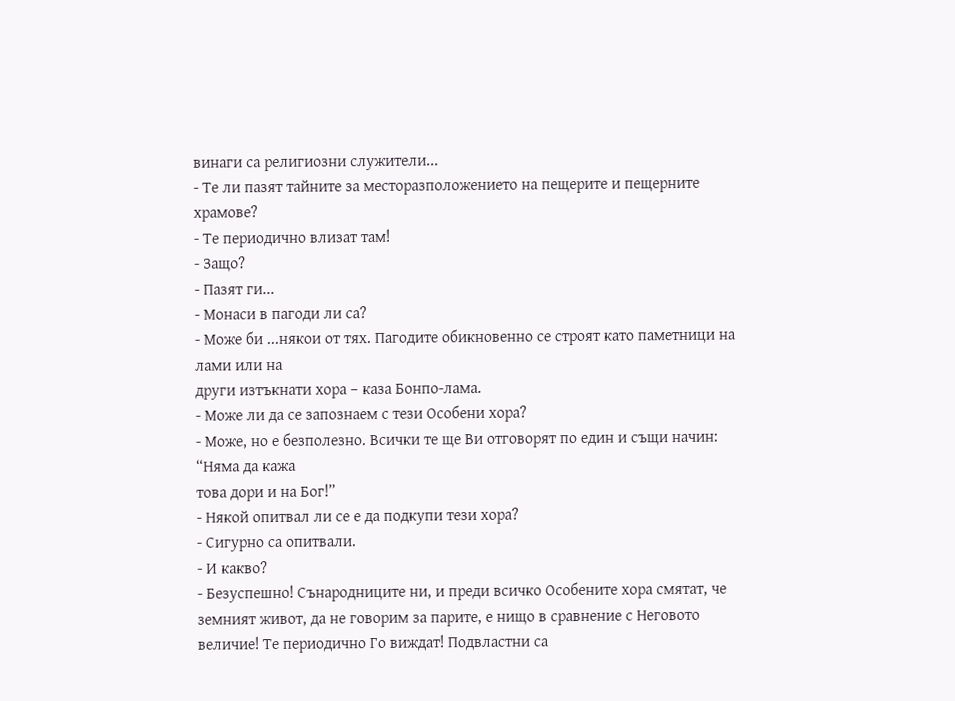винаги са религиозни служители...
- Те ли пазят тайните за месторазположението на пещерите и пещерните храмове?
- Те периодично влизат там!
- Защо?
- Пазят ги...
- Монаси в пагоди ли са?
- Може би ...някои от тях. Пагодите обикновенно се строят като паметници на лами или на
други изтъкнати хора – каза Бонпо-лама.
- Може ли да се запознаем с тези Особени хора?
- Може, но е безполезно. Всички те ще Ви отговорят по един и същи начин: “Няма да кажа
това дори и на Бог!”
- Някой опитвал ли се е да подкупи тези хора?
- Сигурно са опитвали.
- И какво?
- Безуспешно! Сънародниците ни, и преди всичко Особените хора смятат, че земният живот, да не говорим за парите, е нищо в сравнение с Неговото величие! Те периодично Го виждат! Подвластни са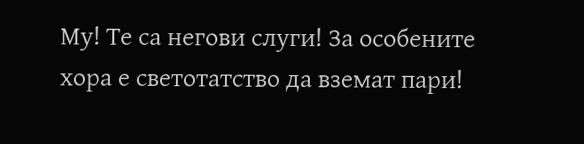Му! Те са негови слуги! За особените хора е светотатство да вземат пари!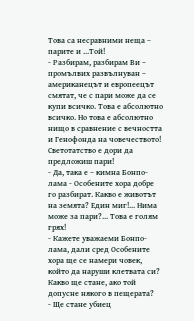Това са несравними неща – парите и ...Той!
- Разбирам, разбирам Ви – промълвих развълнуван – американецът и европеецът смятат, че с пари може да се купи всичко. Това е абсолютно всичко. Но това е абсолютно нищо в сравнение с вечността и Генофонда на човечеството! Светотатство е дори да предложиш пари!
- Да, така е – кимна Бонпо-лама - Особените хора добре го разбират. Какво е животът на земята? Един миг!... Нима може за пари?... Това е голям грях!
- Кажете уважаеми Бонпо-лама, дали сред Особените хора ще се намери човек, който да наруши клетвата си? Какво ще стане, ако той допусне някого в пещерата?
- Ще стане убиец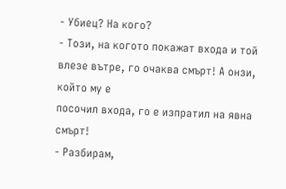- Убиец? На кого?
- Този, на когото покажат входа и той влезе вътре, го очаква смърт! А онзи, който му е
посочил входа, го е изпратил на явна смърт!
- Разбирам,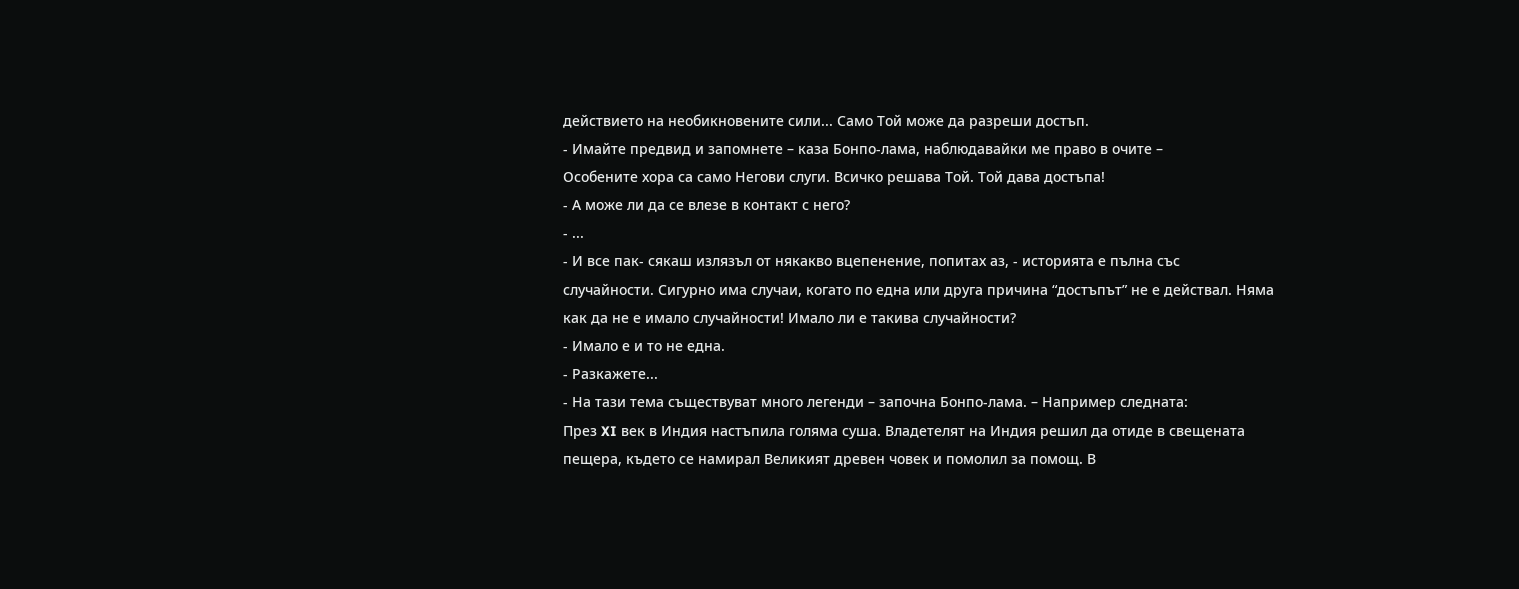действието на необикновените сили... Само Той може да разреши достъп.
- Имайте предвид и запомнете – каза Бонпо-лама, наблюдавайки ме право в очите –
Особените хора са само Негови слуги. Всичко решава Той. Той дава достъпа!
- А може ли да се влезе в контакт с него?
- ...
- И все пак- сякаш излязъл от някакво вцепенение, попитах аз, - историята е пълна със
случайности. Сигурно има случаи, когато по една или друга причина “достъпът” не е действал. Няма как да не е имало случайности! Имало ли е такива случайности?
- Имало е и то не една.
- Разкажете...
- На тази тема съществуват много легенди – започна Бонпо-лама. – Например следната:
През XI век в Индия настъпила голяма суша. Владетелят на Индия решил да отиде в свещената пещера, където се намирал Великият древен човек и помолил за помощ. В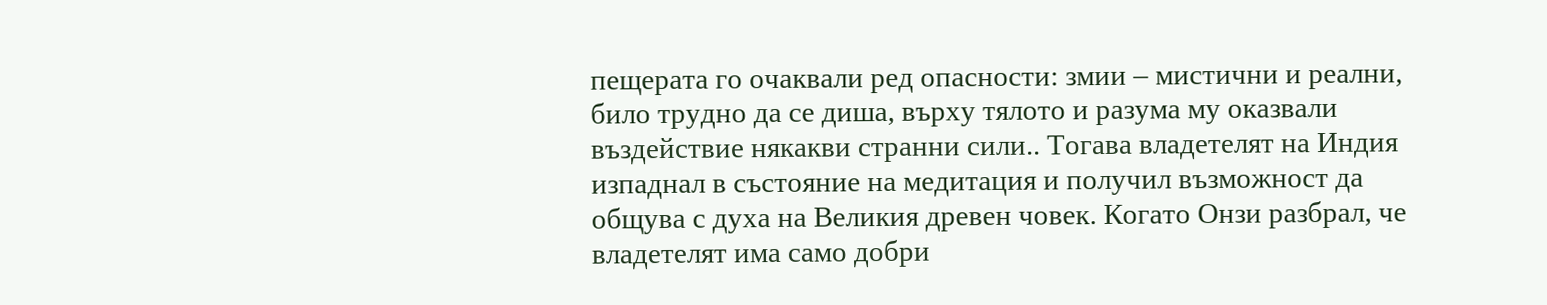пещерата го очаквали ред опасности: змии – мистични и реални, било трудно да се диша, върху тялото и разума му оказвали въздействие някакви странни сили.. Тогава владетелят на Индия изпаднал в състояние на медитация и получил възможност да общува с духа на Великия древен човек. Когато Онзи разбрал, че владетелят има само добри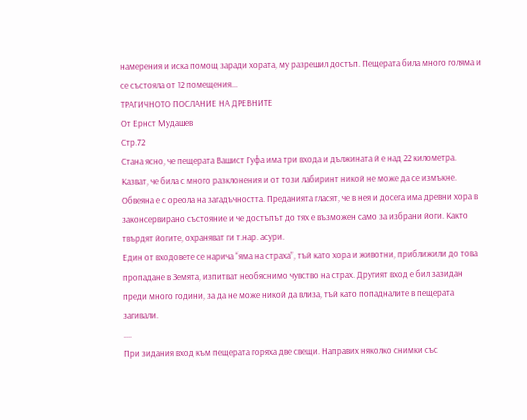намерения и иска помощ заради хората, му разрешил достъп. Пещерата била много голяма и се състояла от 12 помещения...
ТРАГИЧНОТО ПОСЛАНИЕ НА ДРЕВНИТЕ
От Ернст Мудашев
Стр.72
Стана ясно, че пещерата Вашист Гуфа има три входа и дължината й е над 22 километра. Казват, че била с много разклонения и от този лабиринт никой не може да се измъкне. Обвеяна е с ореола на загадъчността. Преданията гласят, че в нея и досега има древни хора в законсервирано състояние и че достъпът до тях е възможен само за избрани йоги. Както твърдят йогите, охраняват ги т.нар. асури.
Един от входовете се нарича “яма на страха”, тъй като хора и животни, приближили до това пропадане в Земята, изпитват необяснимо чувство на страх. Другият вход е бил зазидан преди много години, за да не може никой да влиза, тъй като попадналите в пещерата загивали.
....
При зидания вход към пещерата горяха две свещи. Направих няколко снимки със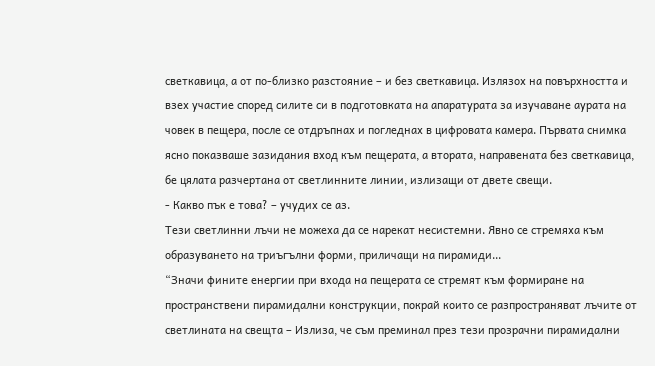светкавица, а от по-близко разстояние – и без светкавица. Излязох на повърхността и взех участие според силите си в подготовката на апаратурата за изучаване аурата на човек в пещера, после се отдръпнах и погледнах в цифровата камера. Първата снимка ясно показваше зазидания вход към пещерата, а втората, направената без светкавица, бе цялата разчертана от светлинните линии, излизащи от двете свещи.
- Какво пък е това? – учудих се аз.
Тези светлинни лъчи не можеха да се нарекат несистемни. Явно се стремяха към образуването на триъгълни форми, приличащи на пирамиди...
“Значи фините енергии при входа на пещерата се стремят към формиране на пространствени пирамидални конструкции, покрай които се разпространяват лъчите от светлината на свещта – Излиза, че съм преминал през тези прозрачни пирамидални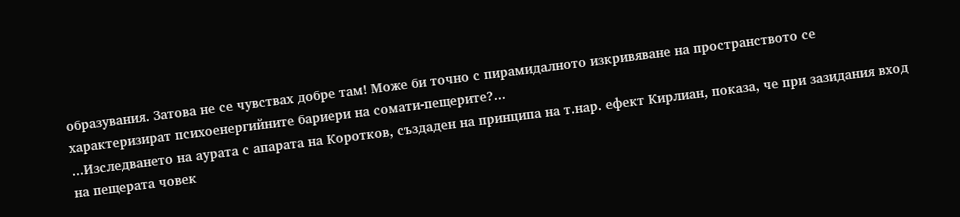образувания. Затова не се чувствах добре там! Може би точно с пирамидалното изкривяване на пространството се характеризират психоенергийните бариери на сомати-пещерите?...
...Изследването на аурата с апарата на Коротков, създаден на принципа на т.нар. ефект Кирлиан, показа, че при зазидания вход на пещерата човек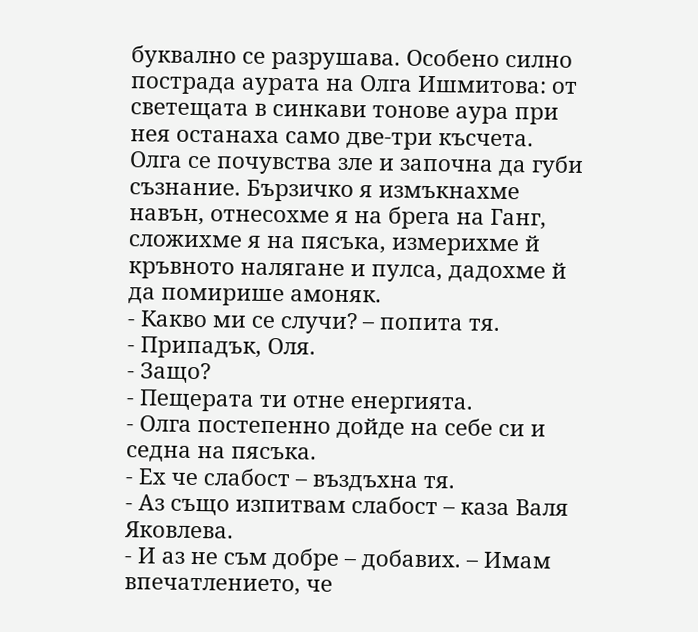буквално се разрушава. Особено силно пострада аурата на Олга Ишмитова: от светещата в синкави тонове аура при нея останаха само две-три късчета.
Олга се почувства зле и започна да губи съзнание. Бързичко я измъкнахме навън, отнесохме я на брега на Ганг, сложихме я на пясъка, измерихме й кръвното налягане и пулса, дадохме й да помирише амоняк.
- Какво ми се случи? – попита тя.
- Припадък, Оля.
- Защо?
- Пещерата ти отне енергията.
- Олга постепенно дойде на себе си и седна на пясъка.
- Ех че слабост – въздъхна тя.
- Аз също изпитвам слабост – каза Валя Яковлева.
- И аз не съм добре – добавих. – Имам впечатлението, че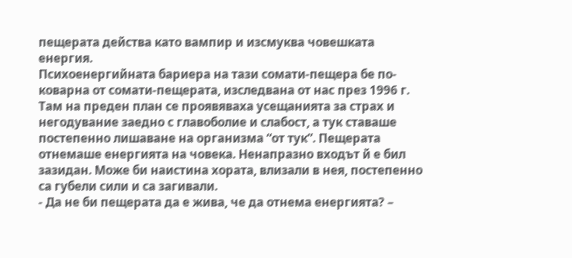пещерата действа като вампир и изсмуква човешката енергия.
Психоенергийната бариера на тази сомати-пещера бе по-коварна от сомати-пещерата, изследвана от нас през 1996 г. Там на преден план се проявяваха усещанията за страх и негодувание заедно с главоболие и слабост, а тук ставаше постепенно лишаване на организма “от тук”. Пещерата отнемаше енергията на човека. Ненапразно входът й е бил зазидан. Може би наистина хората, влизали в нея, постепенно са губели сили и са загивали.
- Да не би пещерата да е жива, че да отнема енергията? –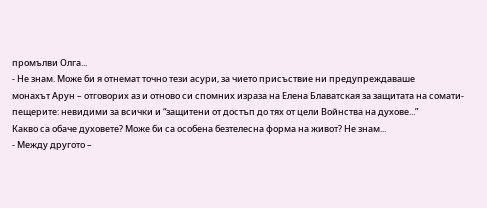промълви Олга...
- Не знам. Може би я отнемат точно тези асури, за чието присъствие ни предупреждаваше
монахът Арун – отговорих аз и отново си спомних израза на Елена Блаватская за защитата на сомати-пещерите: невидими за всички и “защитени от достъп до тях от цели Войнства на духове...”
Какво са обаче духовете? Може би са особена безтелесна форма на живот? Не знам...
- Между другото –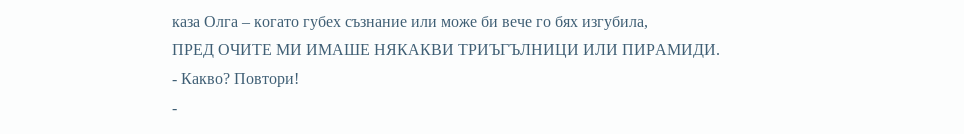каза Олга – когато губех съзнание или може би вече го бях изгубила,
ПРЕД ОЧИТЕ МИ ИМАШЕ НЯКАКВИ ТРИЪГЪЛНИЦИ ИЛИ ПИРАМИДИ.
- Какво? Повтори!
-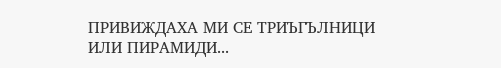ПРИВИЖДАХА МИ СЕ ТРИЪГЪЛНИЦИ ИЛИ ПИРАМИДИ...